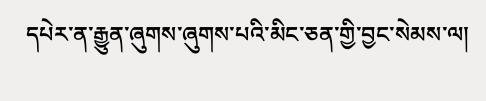དཔེར་ན་རྒྱུན་ཞུགས་ཞུགས་པའི་མིང་ཅན་གྱི་བྱང་སེམས་ལ།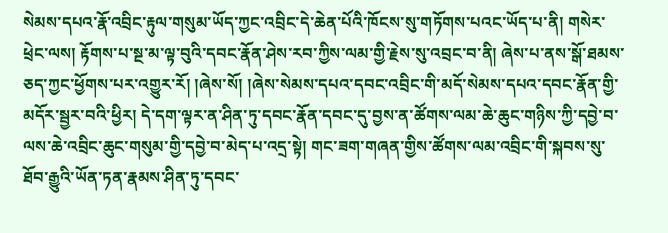སེམས་དཔའ་རྣོ་འབྲིང་རྟུལ་གསུམ་ཡོད་ཀྱང་འབྲིང་དེ་ཆེན་པོའི་ཁོངས་སུ་གཏོགས་པའང་ཡོད་པ་ནི། གསེར་ཕྲེང་ལས། རྟོགས་པ་སྔ་མ་ལྟ་བུའི་དབང་རྣོན་ཤེས་རབ་ཀྱིས་ལམ་གྱི་རྗེས་སུ་འབྲང་བ་ནི། ཞེས་པ་ནས་སྒོ་ཐམས་ཅད་ཀྱང་ཕྱོགས་པར་འགྱུར་རོ། །ཞེས་སོ། །ཞེས་སེམས་དཔའ་དབང་འབྲིང་གི་མདོ་སེམས་དཔའ་དབང་རྣོན་གྱི་མདོར་སྦྱར་བའི་ཕྱིར། དེ་དག་ལྟར་ན་ཤིན་ཏུ་དབང་རྣོན་དབང་དུ་བྱས་ན་ཚོགས་ལམ་ཆེ་ཆུང་གཉིས་ཀྱི་དབྱེ་བ་ལས་ཆེ་འབྲིང་ཆུང་གསུམ་གྱི་དབྱེ་བ་མེད་པ་འདྲ་སྟེ། གང་ཟག་གཞན་གྱིས་ཚོགས་ལམ་འབྲིང་གི་སྐབས་སུ་ཐོབ་རྒྱུའི་ཡོན་ཏན་རྣམས་ཤིན་ཏུ་དབང་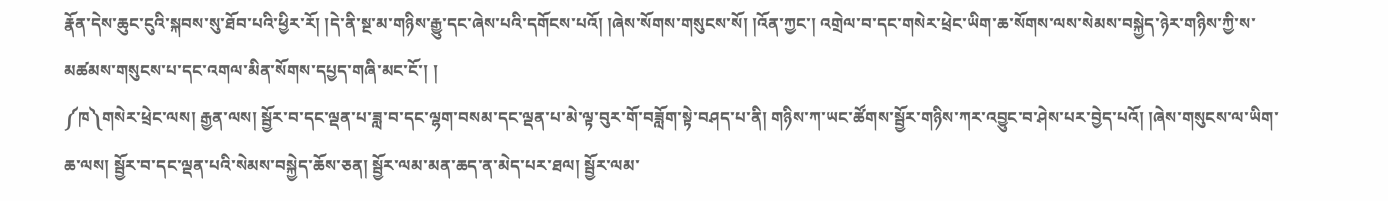རྣོན་དེས་ཆུང་ངུའི་སྐབས་སུ་ཐོབ་པའི་ཕྱིར་རོ། །དེ་ནི་སྔ་མ་གཉིས་རྒྱུ་དང་ཞེས་པའི་དགོངས་པའོ། །ཞེས་སོགས་གསུངས་སོ། །འོན་ཀྱང་། འགྲེལ་བ་དང་གསེར་ཕྲེང་ཡིག་ཆ་སོགས་ལས་སེམས་བསྐྱེད་ཉེར་གཉིས་ཀྱི་ས་མཚམས་གསུངས་པ་དང་འགལ་མིན་སོགས་དཔྱད་གཞི་མང་ངོ་། །
༼ཁ༽གསེར་ཕྲེང་ལས། རྒྱན་ལས། སྦྱོར་བ་དང་ལྡན་པ་ཟླ་བ་དང་ལྷག་བསམ་དང་ལྡན་པ་མེ་ལྟ་བུར་གོ་བཟློག་སྟེ་བཤད་པ་ནི། གཉིས་ཀ་ཡང་ཚོགས་སྦྱོར་གཉིས་ཀར་འབྱུང་བ་ཤེས་པར་བྱེད་པའོ། །ཞེས་གསུངས་ལ་ཡིག་ཆ་ལས། སྦྱོར་བ་དང་ལྡན་པའི་སེམས་བསྐྱེད་ཆོས་ཅན། སྦྱོར་ལམ་མན་ཆད་ན་མེད་པར་ཐལ། སྦྱོར་ལམ་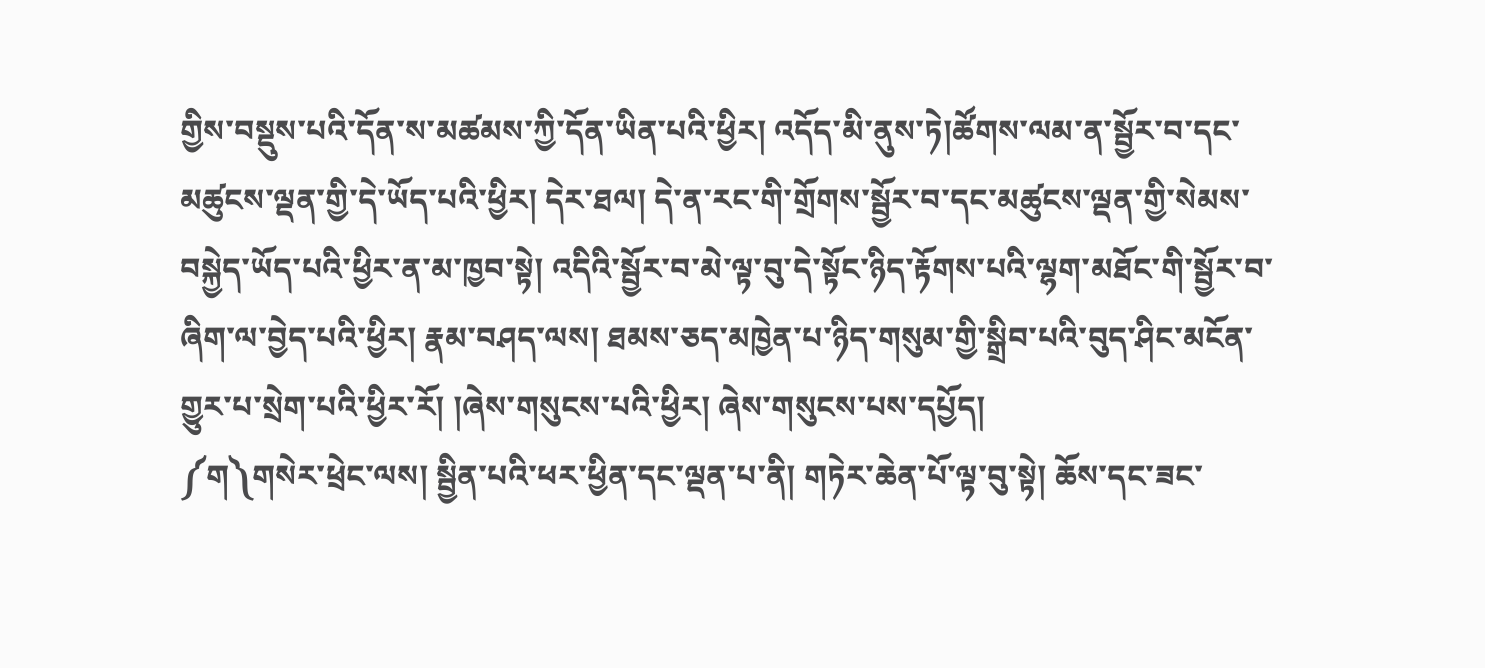གྱིས་བསྡུས་པའི་དོན་ས་མཚམས་ཀྱི་དོན་ཡིན་པའི་ཕྱིར། འདོད་མི་ནུས་ཏེ།ཚོགས་ལམ་ན་སྦྱོར་བ་དང་མཚུངས་ལྡན་གྱི་དེ་ཡོད་པའི་ཕྱིར། དེར་ཐལ། དེ་ན་རང་གི་གྲོགས་སྦྱོར་བ་དང་མཚུངས་ལྡན་གྱི་སེམས་བསྐྱེད་ཡོད་པའི་ཕྱིར་ན་མ་ཁྱབ་སྟེ། འདིའི་སྦྱོར་བ་མེ་ལྟ་བུ་དེ་སྟོང་ཉིད་རྟོགས་པའི་ལྷག་མཐོང་གི་སྦྱོར་བ་ཞིག་ལ་བྱེད་པའི་ཕྱིར། རྣམ་བཤད་ལས། ཐམས་ཅད་མཁྱེན་པ་ཉིད་གསུམ་གྱི་སྒྲིབ་པའི་བུད་ཤིང་མངོན་གྱུར་པ་སྲེག་པའི་ཕྱིར་རོ། །ཞེས་གསུངས་པའི་ཕྱིར། ཞེས་གསུངས་པས་དཔྱོད།
༼ག༽གསེར་ཕྲེང་ལས། སྦྱིན་པའི་ཕར་ཕྱིན་དང་ལྡན་པ་ནི། གཏེར་ཆེན་པོ་ལྟ་བུ་སྟེ། ཆོས་དང་ཟང་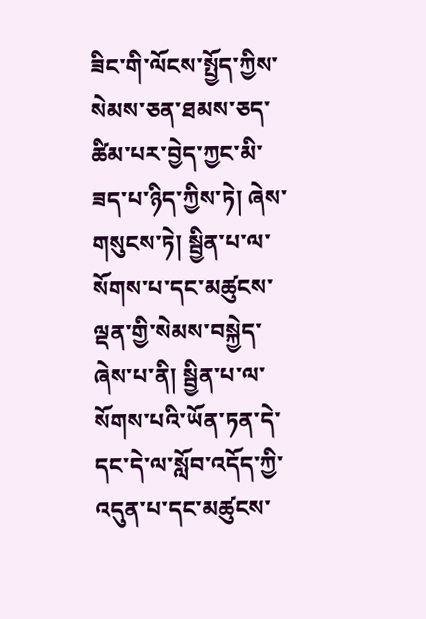ཟིང་གི་ལོངས་སྤྱོད་ཀྱིས་སེམས་ཅན་ཐམས་ཅད་ཚིམ་པར་བྱེད་ཀྱང་མི་ཟད་པ་ཉིད་ཀྱིས་ཏེ། ཞེས་གསུངས་ཏེ། སྦྱིན་པ་ལ་སོགས་པ་དང་མཚུངས་ལྡན་གྱི་སེམས་བསྐྱེད་ཞེས་པ་ནི། སྦྱིན་པ་ལ་སོགས་པའི་ཡོན་ཏན་དེ་དང་དེ་ལ་སློབ་འདོད་ཀྱི་འདུན་པ་དང་མཚུངས་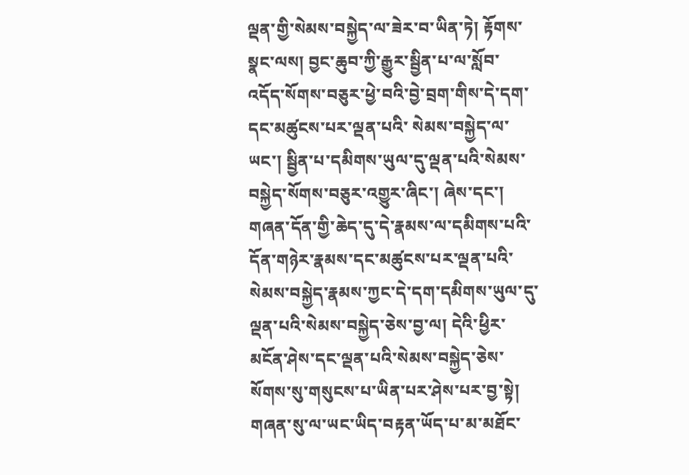ལྡན་གྱི་སེམས་བསྐྱེད་ལ་ཟེར་བ་ཡིན་ཏེ། རྟོགས་སྣང་ལས། བྱང་ཆུབ་ཀྱི་རྒྱུར་སྦྱིན་པ་ལ་སློབ་འདོད་སོགས་བཅུར་ཕྱེ་བའི་བྱེ་བྲག་གིས་དེ་དག་དང་མཚུངས་པར་ལྡན་པའི་ སེམས་བསྐྱེད་ལ་ཡང་། སྦྱིན་པ་དམིགས་ཡུལ་དུ་ལྡན་པའི་སེམས་བསྐྱེད་སོགས་བཅུར་འགྱུར་ཞིང་། ཞེས་དང་། གཞན་དོན་གྱི་ཆེད་དུ་དེ་རྣམས་ལ་དམིགས་པའི་དོན་གཉེར་རྣམས་དང་མཚུངས་པར་ལྡན་པའི་སེམས་བསྐྱེད་རྣམས་ཀྱང་དེ་དག་དམིགས་ཡུལ་དུ་ལྡན་པའི་སེམས་བསྐྱེད་ཅེས་བྱ་ལ། དེའི་ཕྱིར་མངོན་ཤེས་དང་ལྡན་པའི་སེམས་བསྐྱེད་ཅེས་སོགས་སུ་གསུངས་པ་ཡིན་པར་ཤེས་པར་བྱ་སྟེ། གཞན་སུ་ལ་ཡང་ཡིད་བརྟན་ཡོད་པ་མ་མཐོང་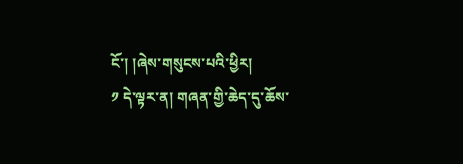ངོ་། །ཞེས་གསུངས་པའི་ཕྱིར།
༡ དེ་ལྟར་ན། གཞན་གྱི་ཆེད་དུ་ཆོས་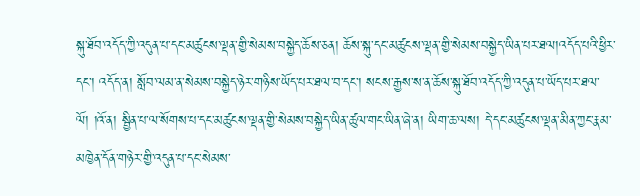སྐུ་ཐོབ་འདོད་ཀྱི་འདུན་པ་དང་མཚུངས་ལྡན་གྱི་སེམས་བསྐྱེད་ཆོས་ཅན། ཆོས་སྐུ་དང་མཚུངས་ལྡན་གྱི་སེམས་བསྐྱེད་ཡིན་པར་ཐལ།འདོད་པའི་ཕྱིར་དང་། འདོད་ན། སློབ་ལམ་ན་སེམས་བསྐྱེད་ཉེར་གཉིས་ཡོད་པར་ཐལ་བ་དང་། སངས་རྒྱས་ས་ན་ཆོས་སྐུ་ཐོབ་འདོད་ཀྱི་འདུན་པ་ཡོད་པར་ཐལ་ལོ། །འོ་ན། སྦྱིན་པ་ལ་སོགས་པ་དང་མཚུངས་ལྡན་གྱི་སེམས་བསྐྱེད་ཡིན་ཚུལ་གང་ཡིན་ཞེ་ན། ཡིག་ཆ་ལས། དེ་དང་མཚུངས་ལྡན་མིན་ཀྱང་རྣམ་མཁྱེན་དོན་གཉེར་གྱི་འདུན་པ་དང་སེམས་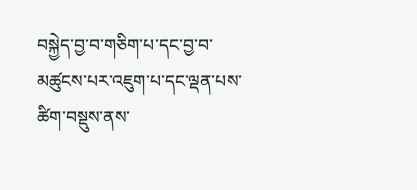བསྐྱེད་བྱ་བ་གཅིག་པ་དང་བྱ་བ་མཚུངས་པར་འཇུག་པ་དང་ལྡན་པས་ཚིག་བསྡུས་ནས་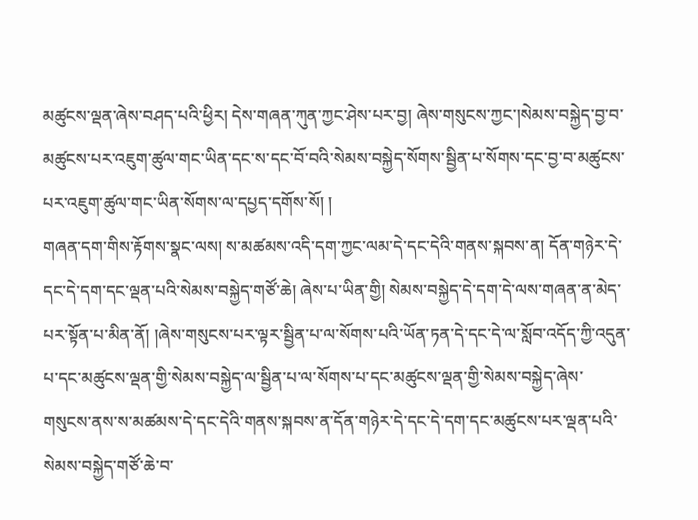མཚུངས་ལྡན་ཞེས་བཤད་པའི་ཕྱིར། དེས་གཞན་ཀུན་ཀྱང་ཤེས་པར་བྱ། ཞེས་གསུངས་ཀྱང་།སེམས་བསྐྱེད་བྱ་བ་མཚུངས་པར་འཇུག་ཚུལ་གང་ཡིན་དང་ས་དང་བོ་བའི་སེམས་བསྐྱེད་སོགས་སྦྱིན་པ་སོགས་དང་བྱ་བ་མཚུངས་པར་འཇུག་ཚུལ་གང་ཡིན་སོགས་ལ་དཔྱད་དགོས་སོ། །
གཞན་དག་གིས་རྟོགས་སྣང་ལས། ས་མཚམས་འདི་དག་ཀྱང་ལམ་དེ་དང་དེའི་གནས་སྐབས་ན། དོན་གཉེར་དེ་དང་དེ་དག་དང་ལྡན་པའི་སེམས་བསྐྱེད་གཙོ་ཆེ། ཞེས་པ་ཡིན་གྱི། སེམས་བསྐྱེད་དེ་དག་དེ་ལས་གཞན་ན་མེད་པར་སྟོན་པ་མིན་ནོ། །ཞེས་གསུངས་པར་ལྟར་སྦྱིན་པ་ལ་སོགས་པའི་ཡོན་ཏན་དེ་དང་དེ་ལ་སློབ་འདོད་ཀྱི་འདུན་པ་དང་མཚུངས་ལྡན་གྱི་སེམས་བསྐྱེད་ལ་སྦྱིན་པ་ལ་སོགས་པ་དང་མཚུངས་ལྡན་གྱི་སེམས་བསྐྱེད་ཞེས་གསུངས་ནས་ས་མཚམས་དེ་དང་དེའི་གནས་སྐབས་ན་དོན་གཉེར་དེ་དང་དེ་དག་དང་མཚུངས་པར་ལྡན་པའི་སེམས་བསྐྱེད་གཙོ་ཆེ་བ་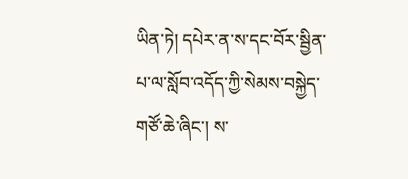ཡིན་ཏེ། དཔེར་ན་ས་དང་བོར་སྦྱིན་པ་ལ་སློབ་འདོད་ཀྱི་སེམས་བསྐྱེད་གཙོ་ཆེ་ཞིང་། ས་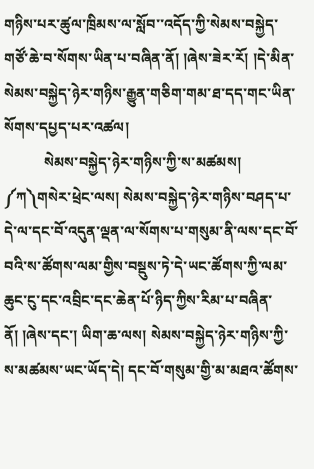གཉིས་པར་ཚུལ་ཁྲིམས་ལ་སློབ་་འདོད་ཀྱི་སེམས་བསྐྱེད་གཙོ་ཆེ་བ་སོགས་ཡིན་པ་བཞིན་ནོ། །ཞེས་ཟེར་རོ། །དེ་མིན་སེམས་བསྐྱེད་ཉེར་གཉིས་རྒྱུན་གཅིག་གམ་ཐ་དད་གང་ཡིན་སོགས་དཔྱད་པར་འཚལ།
           སེམས་བསྐྱེད་ཉེར་གཉིས་ཀྱི་ས་མཚམས།
༼ཀ༽གསེར་ཕྲེང་ལས། སེམས་བསྐྱེད་ཉེར་གཉིས་བཤད་པ་དེ་ལ་དང་བོ་འདུན་ལྡན་ལ་སོགས་པ་གསུམ་ནི་ལས་དང་བོ་བའི་ས་ཚོགས་ལམ་གྱིས་བསྡུས་ཏེ་དེ་ཡང་ཚོགས་ཀྱི་ལམ་ཆུང་ངུ་དང་འབྲིང་དང་ཆེན་པོ་ཉིད་ཀྱིས་རིམ་པ་བཞིན་ནོ། །ཞེས་དང་། ཡིག་ཆ་ལས། སེམས་བསྐྱེད་ཉེར་གཉིས་ཀྱི་ས་མཚམས་ཡང་ཡོད་དེ། དང་བོ་གསུམ་གྱི་མ་མཐའ་ཚོགས་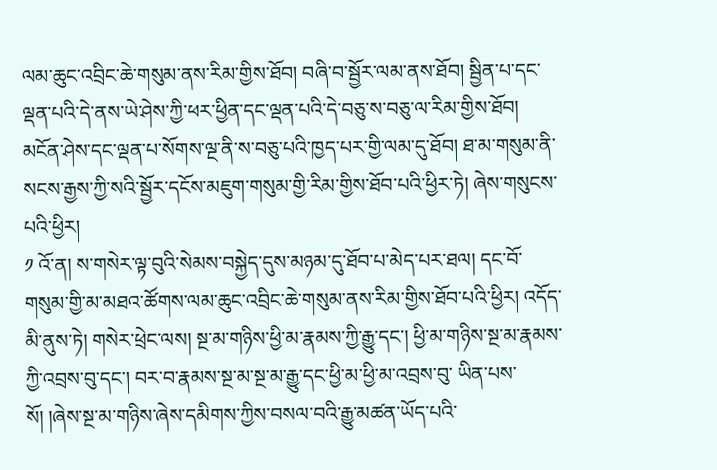ལམ་ཆུང་འབྲིང་ཆེ་གསུམ་ནས་རིམ་གྱིས་ཐོབ། བཞི་བ་སྦྱོར་ལམ་ནས་ཐོབ། སྦྱིན་པ་དང་ལྡན་པའི་དེ་ནས་ཡེ་ཤེས་ཀྱི་ཕར་ཕྱིན་དང་ལྡན་པའི་དེ་བཅུ་ས་བཅུ་ལ་རིམ་གྱིས་ཐོབ། མངོན་ཤེས་དང་ལྡན་པ་སོགས་ལྔ་ནི་ས་བཅུ་པའི་ཁྱད་པར་གྱི་ལམ་དུ་ཐོབ། ཐ་མ་གསུམ་ནི་སངས་རྒྱས་ཀྱི་སའི་སྦྱོར་དངོས་མཇུག་གསུམ་གྱི་རིམ་གྱིས་ཐོབ་པའི་ཕྱིར་ཏེ། ཞེས་གསུངས་པའི་ཕྱིར།
༡ འོ་ན། ས་གསེར་ལྟ་བུའི་སེམས་བསྐྱེད་དུས་མཉམ་དུ་ཐོབ་པ་མེད་པར་ཐལ། དང་བོ་གསུམ་གྱི་མ་མཐའ་ཚོགས་ལམ་ཆུང་འབྲིང་ཆེ་གསུམ་ནས་རིམ་གྱིས་ཐོབ་པའི་ཕྱིར། འདོད་མི་ནུས་ཏེ། གསེར་ཕྲེང་ལས། སྔ་མ་གཉིས་ཕྱི་མ་རྣམས་ཀྱི་རྒྱུ་དང་། ཕྱི་མ་གཉིས་སྔ་མ་རྣམས་ཀྱི་འབྲས་བུ་དང་། བར་བ་རྣམས་སྔ་མ་སྔ་མ་རྒྱུ་དང་ཕྱི་མ་ཕྱི་མ་འབྲས་བུ་ ཡིན་པས་སོ། །ཞེས་སྔ་མ་གཉིས་ཞེས་དམིགས་ཀྱིས་བསལ་བའི་རྒྱུ་མཚན་ཡོད་པའི་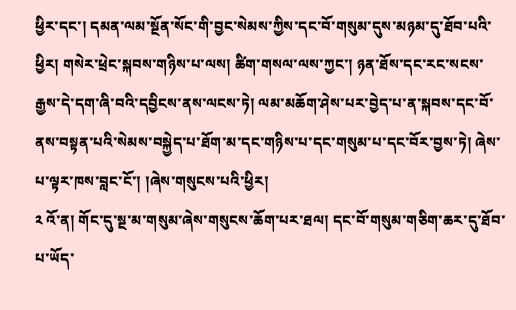ཕྱིར་དང་། དམན་ལམ་སྔོན་སོང་གི་བྱང་སེམས་ཀྱིས་དང་བོ་གསུམ་དུས་མཉམ་དུ་ཐོབ་པའི་ཕྱིར། གསེར་ཕྲེང་སྐབས་གཉིས་པ་ལས། ཚིག་གསལ་ལས་ཀྱང་། ཉན་ཐོས་དང་རང་སངས་རྒྱས་དེ་དག་ཞི་བའི་དབྱིངས་ནས་ལངས་ཏེ། ལམ་མཆོག་ཤེས་པར་བྱེད་པ་ན་སྐབས་དང་བོ་ནས་བསྟན་པའི་སེམས་བསྐྱེད་པ་ཐོག་མ་དང་གཉིས་པ་དང་གསུམ་པ་དང་བོར་བྱས་ཏེ། ཞེས་པ་ལྟར་ཁས་བླང་ངོ་། །ཞེས་གསུངས་པའི་ཕྱིར།
༢ འོ་ན། གོང་དུ་སྔ་མ་གསུམ་ཞེས་གསུངས་ཆོག་པར་ཐལ། དང་བོ་གསུམ་གཅིག་ཆར་དུ་ཐོབ་པ་ཡོད་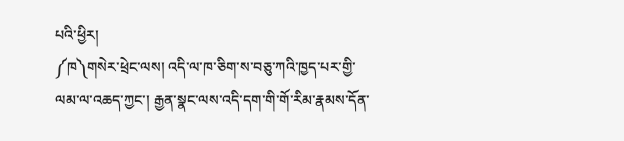པའི་ཕྱིར།
༼ཁ༽གསེར་ཕྲེང་ལས། འདི་ལ་ཁ་ཅིག་ས་བཅུ་ཀའི་ཁྱད་པར་གྱི་ལམ་ལ་འཆད་ཀྱང་། རྒྱན་སྣང་ལས་འདི་དག་གི་གོ་རིམ་རྣམས་དོན་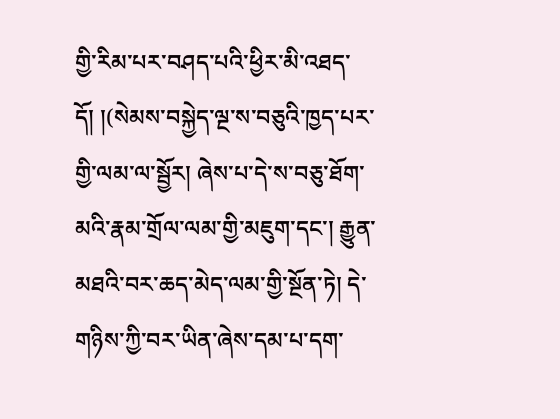གྱི་རིམ་པར་བཤད་པའི་ཕྱིར་མི་འཐད་དོ། །(སེམས་བསྐྱེད་ལྔ་ས་བཅུའི་ཁྱད་པར་གྱི་ལམ་ལ་སྦྱོར། ཞེས་པ་དེ་ས་བཅུ་ཐོག་མའི་རྣམ་གྲོལ་ལམ་གྱི་མཇུག་དང་། རྒྱུན་མཐའི་བར་ཆད་མེད་ལམ་གྱི་སྔོན་ཏེ། དེ་གཉིས་ཀྱི་བར་ཡིན་ཞེས་དམ་པ་དག་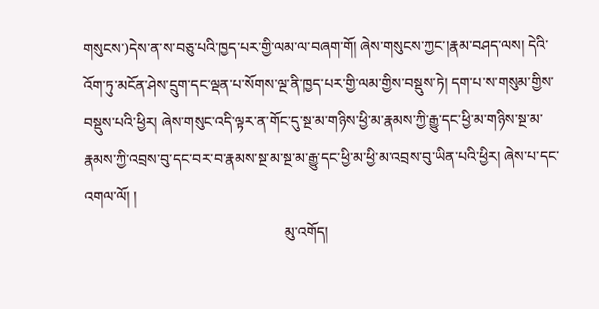གསུངས་)དེས་ན་ས་བཅུ་པའི་ཁྱད་པར་གྱི་ལམ་ལ་བཞག་གོ། ཞེས་གསུངས་ཀྱང་།རྣམ་བཤད་ལས། དེའི་འོག་ཏུ་མངོན་ཤེས་དྲུག་དང་ལྡན་པ་སོགས་ལྔ་ནི་ཁྱད་པར་གྱི་ལམ་གྱིས་བསྡུས་ཏེ། དག་པ་ས་གསུམ་གྱིས་བསྡུས་པའི་ཕྱིར། ཞེས་གསུང་འདི་ལྟར་ན་གོང་དུ་སྔ་མ་གཉིས་ཕྱི་མ་རྣམས་ཀྱི་རྒྱུ་དང་ཕྱི་མ་གཉིས་སྔ་མ་རྣམས་ཀྱི་འབྲས་བུ་དང་བར་བ་རྣམས་སྔ་མ་སྔ་མ་རྒྱུ་དང་ཕྱི་མ་ཕྱི་མ་འབྲས་བུ་ཡིན་པའི་ཕྱིར། ཞེས་པ་དང་འགལ་ལོ། །
                                                       མུ་འགོད།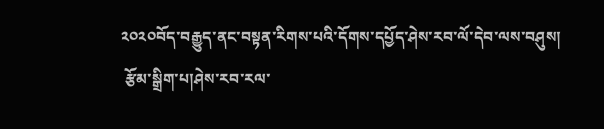༢༠༢༠བོད་བརྒྱུད་ནང་བསྟན་རིགས་པའི་དོགས་དཔྱོད་ཤེས་རབ་ལོ་དེབ་ལས་བཤུས།
 རྩོམ་སྒྲིག་པ།ཤེས་རབ་རལ་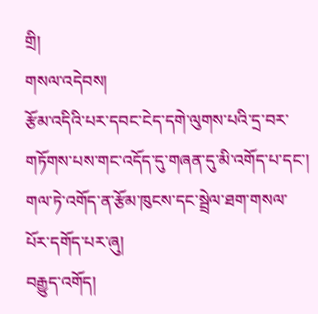གྲི།
གསལ་འདེབས།
རྩོམ་འདིའི་པར་དབང་ངེད་དགེ་ལུགས་པའི་དྲ་བར་གཏོགས་པས་གང་འདོད་དུ་གཞན་དུ་མི་འགོད་པ་དང་། གལ་ཏེ་འགོད་ན་རྩོམ་ཁུངས་དང་སྦྲེལ་ཐག་གསལ་པོར་དགོད་པར་ཞུ།
བརྒྱུད་འགོད།